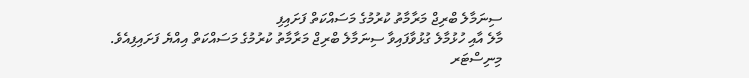ސިނަމާލެ ބްރިޖް މަރާމާތު ކުރުމުގެ މަސައްކަތް ފަށައިފި
މާލެ އާއި ހުޅުމާލެ ގުޅުވާފައިވާ ސިނަމާލެ ބްރިޖް މަރާމާތު ކުރުމުގެ މަސައްކަތް އިއްޔެ ފަށައިފިއެވެ.
މިނިސްޓަރ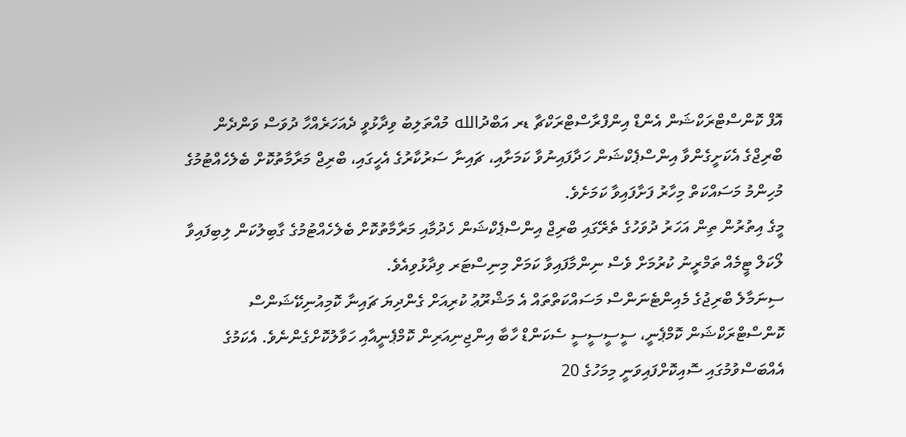އޮފް ކޮންސްޓްރަކްޝަން އެންޑް އިންފްރާސްޓްރަކްޗާ ޑރ އަބްދުالله މުއްތަލިބު ވިދާޅުވީ ދެއަހަރެއްހާ ދުވަސް ވަންދެން ބްރިޖްގެ އެކަށީގެންވާ އިންސްޕެކްޝަން ހަދާފައިނުވާ ކަމަށާއި، ޗައިނާ ސަރުކާރުގެ އެހީގައި، ބްރިޖް މަރާމާތުކޮށް ބެލެހެއްޓުމުގެ މުހިންމު މަސައްކަތް މިހާރު ފަށާފައިވާ ކަމަށެވެ.
މީގެ އިތުރުން ތިން އަހަރު ދުވަހުގެ ތެރޭގައި ބްރިޖް އިންސްޕެކްޝަން ހެދުމާއި މަރާމާތުކޮށް ބެލެހެއްޓުމުގެ ގާބިލުކަން ލިބިފައިވާ ލޯކަލް ޓީމެއް ތަމްރީނު ކުރުމަށް ވެސް ނިންމާފައިވާ ކަމަށް މިނިސްޓަރ ވިދާޅުވިއެވެ.
ސިނަމާލެ ބްރިޖުގެ މެއިންޓެނަންސް މަސައްކަތްތައް އެ މަޝްރޫޢު ކުރިއަށް ގެންދިޔަ ޗައިނާ ކޮމިއުނިކޭޝަންސް ކޮންސްޓްރަކްޝަން ކޮމްޕެނީ، ސީސީސީސީ ސެކަންޑް ހާބާ އިންޖިނިއަރިން ކޮމްޕެނީއާއި ހަވާލުކޮށްގެންނެވެ. އެކަމުގެ އެއްބަސްވުމުގައި ސޮއިކޮށްފައިވަނީ މިމަހުގެ 20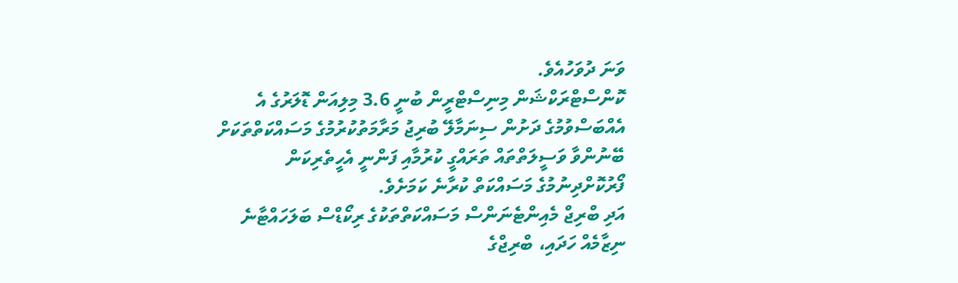ވަނަ ދުވަހުއެވެ.
ކޮންސްޓްރަކްޝަން މިނިސްޓްރީން ބުނީ 3.6 މިލިއަން ޑޮލަރުގެ އެ އެއްބަސްވުމުގެ ދަށުން ސިނަމާލޭ ބުރިޖު މަރާމަތުކުރުމުގެ މަސައްކަތްތަކަށް ބޭނުންވާ ވަސީލަތްތައް ތަރައްގީ ކުރުމާއި ފަންނީ އެހީތެރިކަން ފޯރުކޮށްދިނުމުގެ މަސައްކަތް ކުރާނެ ކަމަށެވެ.
އަދި ބްރިޖް މެއިންޓެނަންސް މަސައްކަތްތަކުގެ ރިކޯޑްސް ބަލަހައްޓާނެ ނިޒާމެއް ހަދައި، ބްރިޖްގެ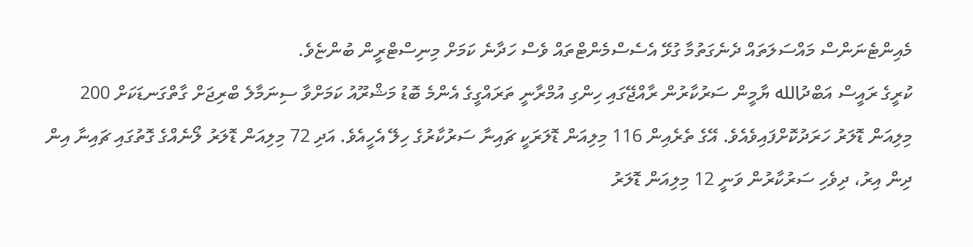މެއިންޓެނަންސް މައްސަލަތައް ދެނެގަތުމާ ގުޅޭ އެސެސްމެންޓްތައް ވެސް ހަދާނެ ކަމަށް މިނިސްޓްރީން ބުންޏެވެ.
ކުރީގެ ރައީސް އަބްދުالله ޔާމީން ސަރުކާރުން ރާއްޖޭގައި ހިންގި އުމްރާނީ ތަރައްގީގެ އެންމެ ބޮޑު މަޝްރޫއު ކަމަށްވާ ސިނަމާލެ ބްރިޖަށް ގާތްގަނޑަކަށް 200 މިލިއަން ޑޮލަރު ހަރަދުކޮށްފައިވެއެވެ. އޭގެ ތެރެއިން 116 މިލިއަން ޑޮލަރަކީ ޗައިނާ ސަރުކާރުގެ ހިލޭ އެހީއެވެ. އަދި 72 މިލިއަން ޑޮލަރު ލޯނެއްގެ ގޮތުގައި ޗައިނާ އިން ދިން އިރު، ދިވެހި ސަރުކާރުން ވަނީ 12 މިލިއަން ޑޮލަރު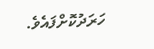ހަރަދުކޮށްފައެވެ.